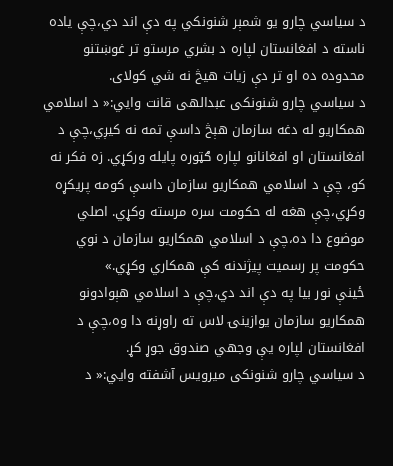د سیاسي چارو یو شمېر شنونکي په دې اند دي،چې یاده ناسته د افغانستان لپاره د بشري مرستو تر غوښتنو محدوده ده او تر دې زیات هیڅ نه شي کولای.
د سیاسي چارو شنونکی عبدالهی قانت وايي:« د اسلامي همکاریو له دغه سازمان هېڅ داسې تمه نه کیږي،چې د افغانستان او افغانانو لپاره ګټوره پایله ورکړي. زه فکر نه کو، چې د اسلامي همکاریو سازمان داسې کومه پریکړه وکړي،چې هغه له حکومت سره مرسته وکړي. اصلي موضوع دا ده،چې د اسلامي همکاریو سازمان د نوي حکومت پر رسمیت پيژندنه کې همکاري وکړي.»
ځینې نور بیا په دې اند دي،چې د اسلامي هېوادونو همکاریو سازمان یوازینۍ لاس ته راوړنه دا وه،چې د افغانستان لپاره یې وجهي صندوق جوړ کړ.
د سیاسي چارو شنونکی میرویس آشفته وايي:« د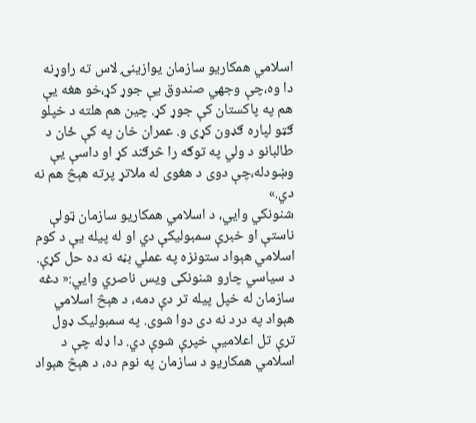اسلامي همکاریو سازمان یوازینۍ لاس ته راوړنه دا وه،چې وجهي صندوق یې جوړ کړ،خو هغه یې هم په پاکستان کې جوړ کړ. چین هم هلته د خپلو ګټو لپاره ګډون کړی و. عمران خان په کې ځان د طالبانو د ولي په توګه را څرګند کړ او داسې یې وښودله،چې دوی د هغوی له ملاتړ پرته هېڅ هم نه دي.»
شنونکي وايي، د اسلامي همکاریو سازمان ټولې ناستې او خبرې سمبولیکې دي او له پیله یې د کوم اسلامي هېواد ستونزه په عملي بڼه نه ده حل کړې.
د سیاسي چارو شنونکی ویس ناصري وايي:« دغه سازمان له خپل پیله تر دې دمه، د هېڅ اسلامي هېواد په درد نه دی دوا شوی. په سمبولیک ډول ترې تل اعلامیې خپرې شوې دي. دا ډله چې د اسلامي همکاریو د سازمان په نوم ده، د هېڅ هېواد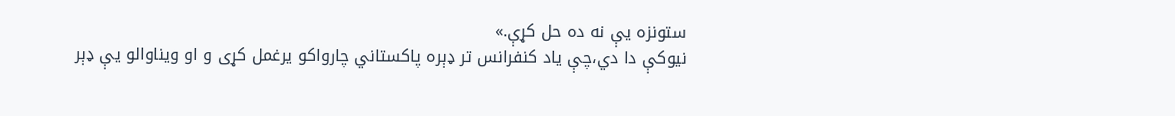ستونزه یې نه ده حل کړې.»
نیوکې دا دي،چې یاد کنفرانس تر ډېره پاکستاني چارواکو یرغمل کړی و او ویناوالو یې ډېر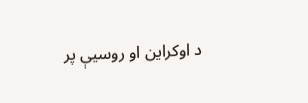د اوکراین او روسیې پر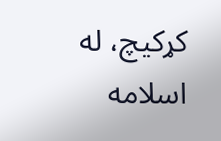کړکیچ، له اسلامه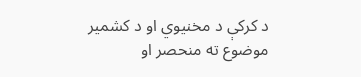د کرکې د مخنیوي او د کشمیر موضوع ته منحصر او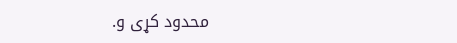محدود کړی و.